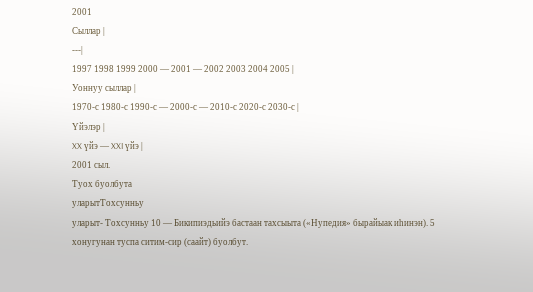2001
Сыллар |
---|
1997 1998 1999 2000 — 2001 — 2002 2003 2004 2005 |
Уоннуу сыллар |
1970-с 1980-с 1990-с — 2000-с — 2010-с 2020-с 2030-с |
Үйэлэр |
XX үйэ — XXI үйэ |
2001 сыл.
Туох буолбута
уларытТохсунньу
уларыт- Тохсунньу 10 — Бикипиэдьийэ бастаан тахсыыта («Нупедия» бырайыак иһинэн). 5 хонугунан туспа ситим-сир (саайт) буолбут.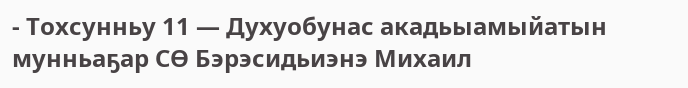- Тохсунньу 11 — Духуобунас акадьыамыйатын мунньаҕар СӨ Бэрэсидьиэнэ Михаил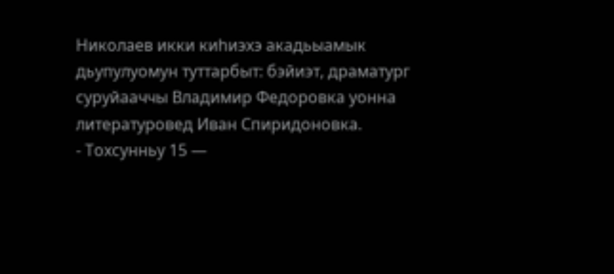Николаев икки киһиэхэ акадьыамык дьупулуомун туттарбыт: бэйиэт, драматург суруйааччы Владимир Федоровка уонна литературовед Иван Спиридоновка.
- Тохсунньу 15 —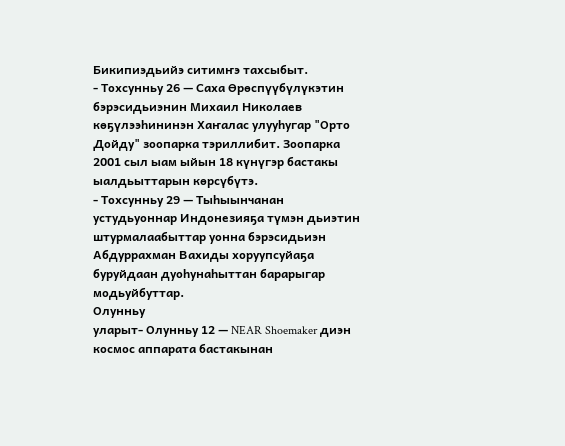Бикипиэдьийэ ситимҥэ тахсыбыт.
- Тохсунньу 26 — Саха Өрөспүүбүлүкэтин бэрэсидьиэнин Михаил Николаев көҕүлээhининэн Хаҥалас улууhугар "Орто Дойду" зоопарка тэриллибит. Зоопарка 2001 сыл ыам ыйын 18 күнүгэр бастакы ыалдьыттарын көрсүбүтэ.
- Тохсунньу 29 — Тыһыынчанан устудьуоннар Индонезияҕа түмэн дьиэтин штурмалаабыттар уонна бэрэсидьиэн Абдуррахман Вахиды хоруупсуйаҕа буруйдаан дуоһунаһыттан барарыгар модьуйбуттар.
Олунньу
уларыт- Олунньу 12 — NEAR Shoemaker диэн космос аппарата бастакынан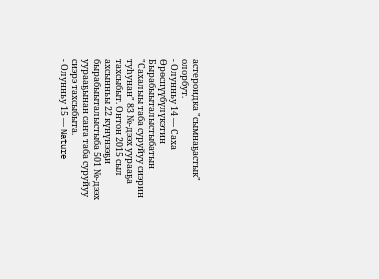астероидка "сымнаҕастык" олорбут.
- Олунньу 14 — Саха Өрөспүүбүлүкэтин Бырабыыталыстыбатын "Сахалыы таба суруйуу сиэрин туһунан" 83 №-дээх уурааҕа тахсыбыт. Онтон 2015 сыл ахсынньы 22 күнүнээҕи бырабыыталыстыба 501 №-дээх уурааҕынан саҥа таба суруйуу сиэрэ тахсыбыта.
- Олунньу 15 — Nature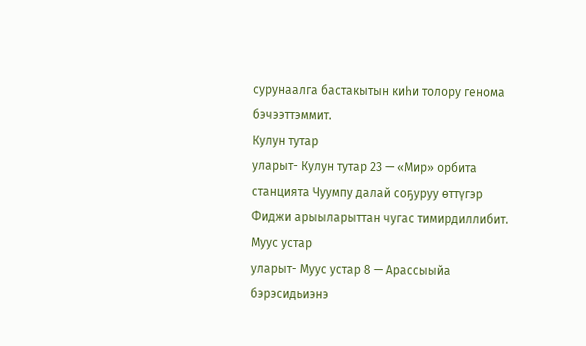сурунаалга бастакытын киһи толору генома бэчээттэммит.
Кулун тутар
уларыт- Кулун тутар 23 — «Мир» орбита станцията Чуумпу далай соҕуруу өттүгэр Фиджи арыыларыттан чугас тимирдиллибит.
Муус устар
уларыт- Муус устар 8 — Арассыыйа бэрэсидьиэнэ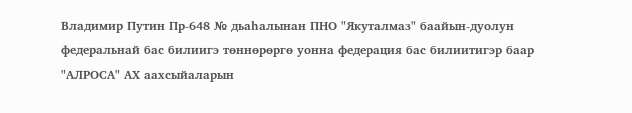Владимир Путин Пр-648 № дьаһалынан ПНО "Якуталмаз" баайын-дуолун федеральнай бас билиигэ төннөрөргө уонна федерация бас билиитигэр баар "АЛРОСА" АХ аахсыйаларын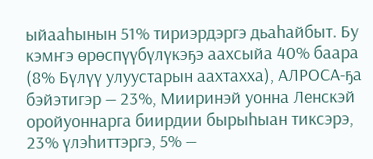ыйааһынын 51% тириэрдэргэ дьаһайбыт. Бу кэмҥэ өрөспүүбүлүкэҕэ аахсыйа 40% баара (8% Бүлүү улуустарын аахтахха), АЛРОСА-ҕа бэйэтигэр — 23%, Мииринэй уонна Ленскэй оройуоннарга биирдии бырыһыан тиксэрэ, 23% үлэһиттэргэ, 5% —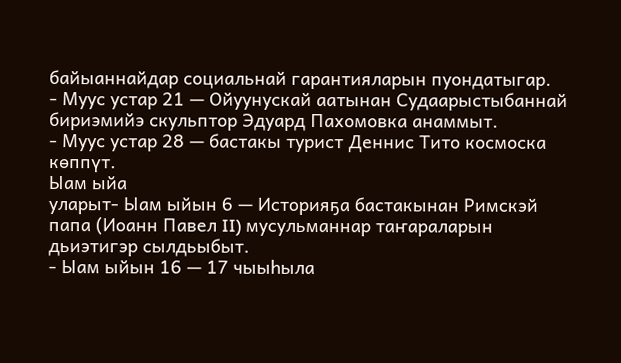байыаннайдар социальнай гарантияларын пуондатыгар.
- Муус устар 21 — Ойуунускай аатынан Судаарыстыбаннай бириэмийэ скульптор Эдуард Пахомовка анаммыт.
- Муус устар 28 — бастакы турист Деннис Тито космоска көппүт.
Ыам ыйа
уларыт- Ыам ыйын 6 — Историяҕа бастакынан Римскэй папа (Иоанн Павел II) мусульманнар таҥараларын дьиэтигэр сылдьыбыт.
- Ыам ыйын 16 — 17 чыыһыла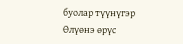буолар түүнүгэр Өлүөнэ өрүс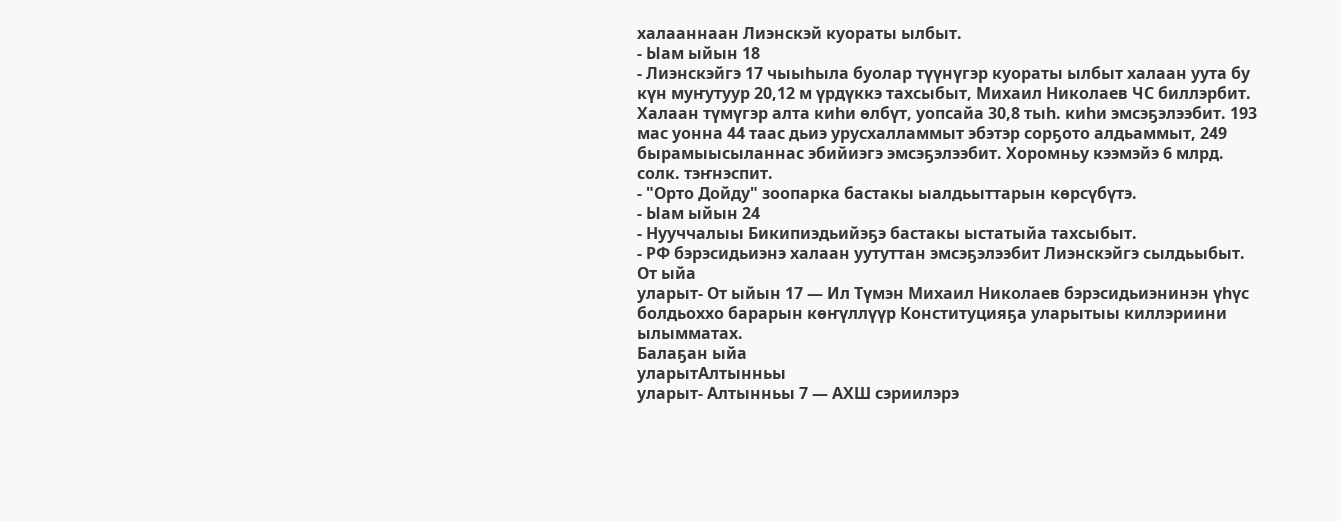халааннаан Лиэнскэй куораты ылбыт.
- Ыам ыйын 18
- Лиэнскэйгэ 17 чыыһыла буолар түүнүгэр куораты ылбыт халаан уута бу күн муҥутуур 20,12 м үрдүккэ тахсыбыт, Михаил Николаев ЧС биллэрбит. Халаан түмүгэр алта киһи өлбүт, уопсайа 30,8 тыһ. киһи эмсэҕэлээбит. 193 мас уонна 44 таас дьиэ урусхалламмыт эбэтэр сорҕото алдьаммыт, 249 бырамыысыланнас эбийиэгэ эмсэҕэлээбит. Хоромньу кээмэйэ 6 млрд. солк. тэҥнэспит.
- "Орто Дойду" зоопарка бастакы ыалдьыттарын көрсүбүтэ.
- Ыам ыйын 24
- Нууччалыы Бикипиэдьийэҕэ бастакы ыстатыйа тахсыбыт.
- РФ бэрэсидьиэнэ халаан уутуттан эмсэҕэлээбит Лиэнскэйгэ сылдьыбыт.
От ыйа
уларыт- От ыйын 17 — Ил Түмэн Михаил Николаев бэрэсидьиэнинэн үһүс болдьоххо барарын көҥүллүүр Конституцияҕа уларытыы киллэриини ылымматах.
Балаҕан ыйа
уларытАлтынньы
уларыт- Алтынньы 7 — АХШ сэриилэрэ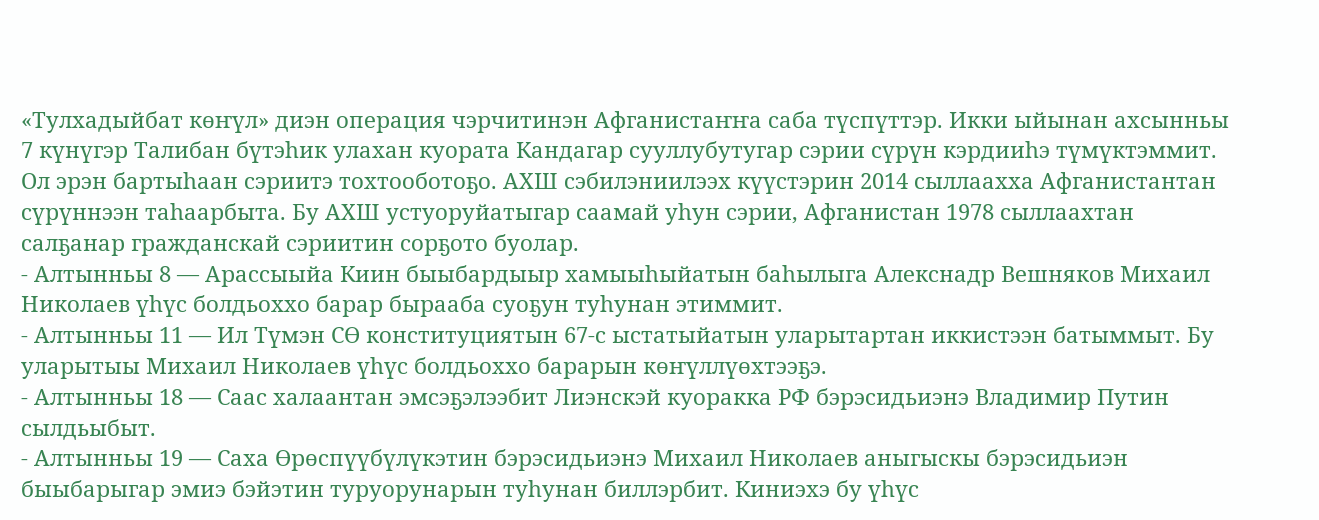«Тулхадыйбат көҥүл» диэн операция чэрчитинэн Афганистаҥҥа саба түспүттэр. Икки ыйынан ахсынньы 7 күнүгэр Талибан бүтэһик улахан куората Кандагар сууллубутугар сэрии сүрүн кэрдииһэ түмүктэммит. Ол эрэн бартыһаан сэриитэ тохтооботоҕо. АХШ сэбилэниилээх күүстэрин 2014 сыллаахха Афганистантан сүрүннээн таһаарбыта. Бу АХШ устуоруйатыгар саамай уһун сэрии, Афганистан 1978 сыллаахтан салҕанар гражданскай сэриитин сорҕото буолар.
- Алтынньы 8 — Арассыыйа Киин быыбардыыр хамыыһыйатын баһылыга Алекснадр Вешняков Михаил Николаев үһүс болдьоххо барар бырааба суоҕун туһунан этиммит.
- Алтынньы 11 — Ил Түмэн СӨ конституциятын 67-с ыстатыйатын уларытартан иккистээн батыммыт. Бу уларытыы Михаил Николаев үһүс болдьоххо барарын көҥүллүөхтээҕэ.
- Алтынньы 18 — Саас халаантан эмсэҕэлээбит Лиэнскэй куоракка РФ бэрэсидьиэнэ Владимир Путин сылдьыбыт.
- Алтынньы 19 — Саха Өрөспүүбүлүкэтин бэрэсидьиэнэ Михаил Николаев аныгыскы бэрэсидьиэн быыбарыгар эмиэ бэйэтин туруорунарын туһунан биллэрбит. Киниэхэ бу үһүс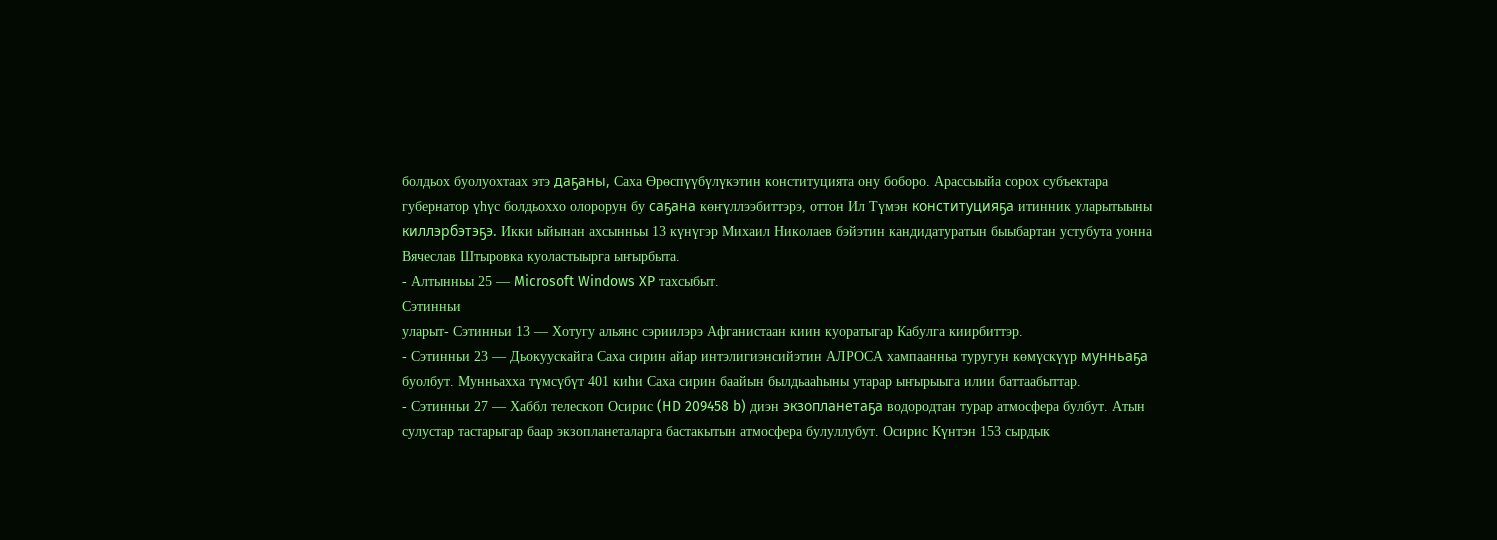болдьох буолуохтаах этэ даҕаны, Саха Өрөспүүбүлүкэтин конституцията ону боборо. Арассыыйа сорох субъектара губернатор үһүс болдьоххо олорорун бу саҕана көҥүллээбиттэрэ, оттон Ил Түмэн конституцияҕа итинник уларытыыны киллэрбэтэҕэ. Икки ыйынан ахсынньы 13 күнүгэр Михаил Николаев бэйэтин кандидатуратын быыбартан устубута уонна Вячеслав Штыровка куоластыырга ыҥырбыта.
- Алтынньы 25 — Microsoft Windows XP тахсыбыт.
Сэтинньи
уларыт- Сэтинньи 13 — Хотугу альянс сэриилэрэ Афганистаан киин куоратыгар Кабулга киирбиттэр.
- Сэтинньи 23 — Дьокуускайга Саха сирин айар интэлигиэнсийэтин АЛРОСА хампаанньа туругун көмүскүүр мунньаҕа буолбут. Мунньахха түмсүбүт 401 киһи Саха сирин баайын былдьааһыны утарар ыҥырыыга илии баттаабыттар.
- Сэтинньи 27 — Хаббл телескоп Осирис (HD 209458 b) диэн экзопланетаҕа водородтан турар атмосфера булбут. Атын сулустар тастарыгар баар экзопланеталарга бастакытын атмосфера булуллубут. Осирис Күнтэн 153 сырдык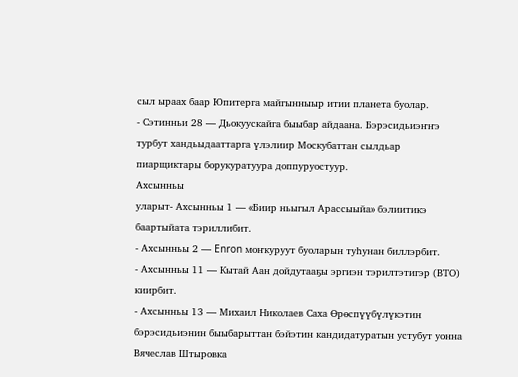сыл ыраах баар Юпитерга майгынныыр итии планета буолар.
- Сэтинньи 28 — Дьокуускайга быыбар айдаана. Бэрэсидьиэҥҥэ турбут хандьыдааттарга үлэлиир Москубаттан сылдьар пиарщиктары борукуратуура доппуруостуур.
Ахсынньы
уларыт- Ахсынньы 1 — «Биир ньыгыл Арассыыйа» бэлиитикэ баартыйата тэриллибит.
- Ахсынньы 2 — Enron моҥкуруут буоларын туһунан биллэрбит.
- Ахсынньы 11 — Кытай Аан дойдутааҕы эргиэн тэрилтэтигэр (ВТО) киирбит.
- Ахсынньы 13 — Михаил Николаев Саха Өрөспүүбүлүкэтин бэрэсидьиэнин быыбарыттан бэйэтин кандидатуратын устубут уонна Вячеслав Штыровка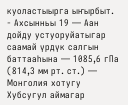куоластыырга ыҥырбыт.
- Ахсынньы 19 — Аан дойду устуоруйатыгар саамай үрдүк салгын баттааһына — 1085,6 гПа (814,3 мм рт. ст.) — Монголия хотугу Хубсугул аймагар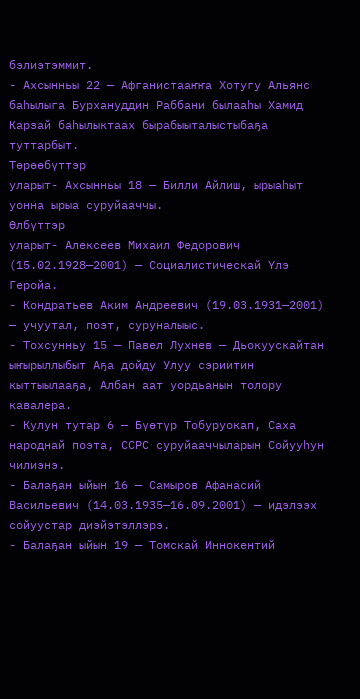бэлиэтэммит.
- Ахсынньы 22 — Афганистааҥҥа Хотугу Альянс баһылыга Бурхануддин Раббани былааһы Хамид Карзай баһылыктаах бырабыыталыстыбаҕа туттарбыт.
Төрөөбүттэр
уларыт- Ахсынньы 18 — Билли Айлиш, ырыаһыт уонна ырыа суруйааччы.
Өлбүттэр
уларыт- Алексеев Михаил Федорович (15.02.1928—2001) — Социалистическай Үлэ Геройа.
- Кондратьев Аким Андреевич (19.03.1931—2001) — учуутал, поэт, суруналыыс.
- Тохсунньу 15 — Павел Лухнев — Дьокуускайтан ыҥырыллыбыт Аҕа дойду Улуу сэриитин кыттыылааҕа, Албан аат уордьанын толору кавалера.
- Кулун тутар 6 — Бүөтүр Тобуруокап, Саха народнай поэта, ССРС суруйааччыларын Сойууһун чилиэнэ.
- Балаҕан ыйын 16 — Самыров Афанасий Васильевич (14.03.1935—16.09.2001) — идэлээх сойуустар диэйэтэллэрэ.
- Балаҕан ыйын 19 — Томскай Иннокентий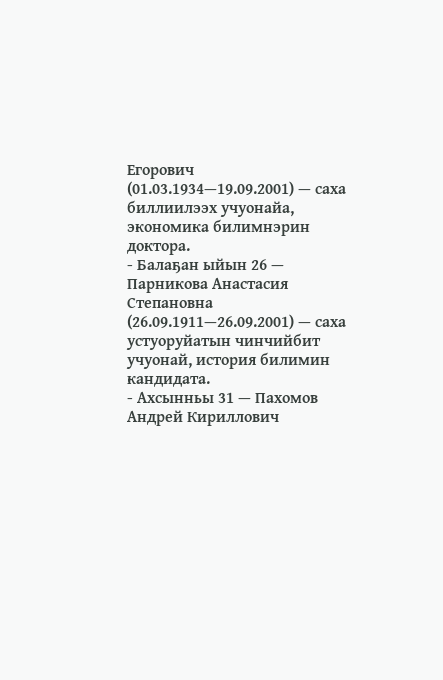Егорович (01.03.1934—19.09.2001) — саха биллиилээх учуонайа, экономика билимнэрин доктора.
- Балаҕан ыйын 26 — Парникова Анастасия Степановна (26.09.1911—26.09.2001) — саха устуоруйатын чинчийбит учуонай, история билимин кандидата.
- Ахсынньы 31 — Пахомов Андрей Кириллович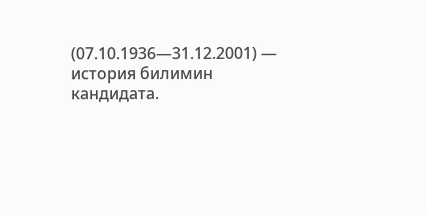(07.10.1936—31.12.2001) — история билимин кандидата.